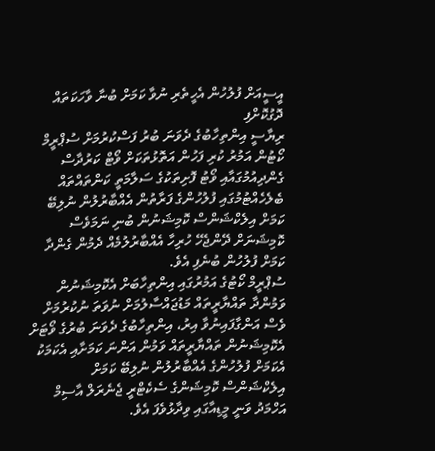އީސީއަށް ފުލުހުން އެހީތެރި ނުވާ ކަމަށް ބުނާ ވާހަކަތައް ދޮގުކޮށްފި
ރިޔާސީ އިންތިހާބުގެ ދެވަނަ ބުރު ފަސްކުރުމަށް ސުޕްރީމް ކޯޓުން އަމުރު ކުރި ފަހުން އަތޮޅުތަކަށް ވޯޓް ކަރުދާސް ގެންދިއުމުގައާއި ވޯޓު ފޮށިތަކުގެ ސަލާމަތީ ކަންތައްތައް ބެލެހެއްޓުމުގައި ފުލުހުންގެ ފަރާތުން އެއްބާރުލުން ނުލިބޭ ކަމަށް އިލެކްޝަންސް ކޮމިޝަނުން ބުނި ނަމަވެސް ކޮމިޝަނަށް ދޭންޖެހޭ ހުރިހާ އެއްބާރުލުމެއް ދެމުން ގެންދާ ކަމަށް ފުލުހުން ބުނެފި އެވެ.
ސުޕްރީމް ކޯޓުގެ އަމުރުގައި އިންތިހާބަށް އެކޮމިޝަނުން ވަމުންދާ ތައްޔާރީތައް މަޑުޖައްސާލުމަށް ނުވަތަ ނުކުރުމަށް ވެސް އަންގާފައިނުވާ އިރު، އިންތިހާބުގެ ދެވަނަ ބުރުގެ ވޯޓަށް އެކޮމިޝަނުން ތައްޔާރީތައް ވަމުން އަންނަ ކަމަށާއި އެކަމަކު އެކަމަށް ފުލުހުންގެ އެއްބާރުލުން ނުލިބޭ ކަމަށް އިލެކްޝަންސް ކޮމިޝަންގެ ސެކެޓްރީ ޖެނެރަލް އާސިމް އަހްމަދު ވަނީ މީޑިއާގައި ވިދާޅުވެފަ އެވެ.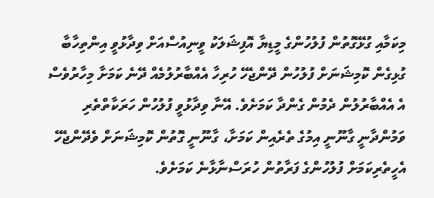މިކަމާއި ގުޅޭގޮތުން ފުލުހުންގެ މީޑިޔާ އޮފިޝަލަކު ވީނިއުސްއަށް ވިދާޅުވީ އިންތިހާބާ ގުޅިގެން ކޮމިޝަނަށް ފުލުހުން ދޭންޖެހޭ ހުރިހާ އެއްބާރުލުމެއް ދޭނެ ކަމަށާ މިހާރުވެސް އެ އެއްބާރުލުން ދެމުން ގެންދާ ކަމަށެވެ. އޭނާ ވިދާޅުވީ ފުލުހުން ހަރަކާތްތެރި ވަމުންދާނީ ގާނޫނީ އިމުގެ ތެރެއިން ކަމަށާ، ގާނޫނީ ގޮތުން ކޮމިޝަނަށް ވެދޭންޖެހޭ އެހީތެރިކަމަށް ފުލުހުންގެ ފަރާތުން ހުރަސްނާޅާނެ ކަމަށެވެ.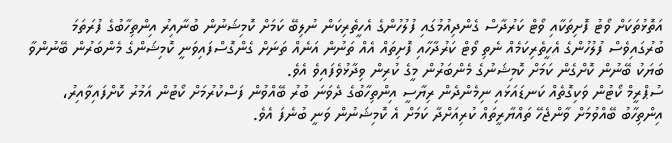އަތޮޅުތަކަށް ވޯޓު ފޮށިތަކާއި ވޯޓް ކަރުދާސް ގެންދިއުމުގައި ފުލުހުންގެ އެހީތެރިކަން ނުލިބޭ ކަމަށް ކޮމިޝަނުން ބުނާއިރު އިންތިހާބުގެ ފުރަތަމަ ބުރުގައިވެސް ފުލުހުންގެ އެހީތެރިކަމެއް ނެތި ވޯޓް ކަރުދާހާއި ފޮށިތައް އެއް ތަނުން އަނެއް ތަނަށް ގެންގޮސްފައިވަނީ ކޮމިޝަންގެ މެންބަރުން ބޭނުންވާ ބަޔަކު ބޭނުން ކޮށްގެން ކަމަށް ކޮމިޝަނުގެ މެންބަރުން މީގެ ކުރިން ވިދާޅުވެފައިވެ އެވެ.
ސުޕްރީމް ކޯޓުން ވަކިގޮތެއް ކަނޑައަޅައި ނިމެންދެން ރިޔާސީ އިންތިހާބުގެ ދެވަނަ ބުރު ބޭއްވުން ފަސްކުރުމަށް ކޯޓުން އަމުރު ކޮށްފައިވާއިރު، އިންތިހާބު ބޭއްވުމަށް ވާންޖެހޭ ތައްޔާރީތައް ކުރިއަށްދާ ކަމަށް އެ ކޮމިޝަނުން ވަނީ ބުނެފަ އެވެ.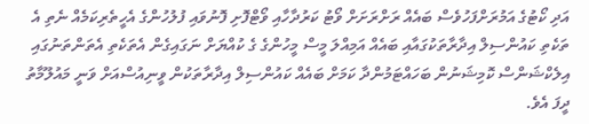އަދި ކޯޓުގެ އަމުރަށްފަހުވެސް ބައެއް ރަށްރަށަށް ވޯޓު ކަރުދާހާއި ވޯޓްފޮށި ފޮނުވައި ފުލުހުންގެ އެހީތެރިކަމެއް ނެތި އެ ތަކެތި ކައުންސިލް އިދާރާތަކުގައާއި ބައެއް އަމިއްލަ މީސް މީހުންގެ ގެ ކުއްޔަށް ނަގައިގެން އެތަކެތި އެތަންތަނުގައި އިލެކްޝަންސް ކޮމިޝަނުން ބަހައްޓަމުންދާ ކަމަށް ބައެއް ކައުންސިލް އިދާރާތަކުން ވީނިއުސްއަށް ވަނީ މައުލޫމާތު ދީފަ އެވެ.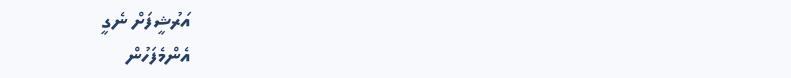އަރުޝީފަށް ނެގީ
އެންމެފަހުން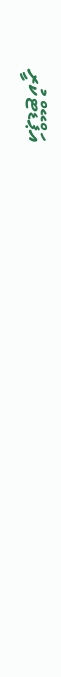އަޕްޑޭޓްކުރީ